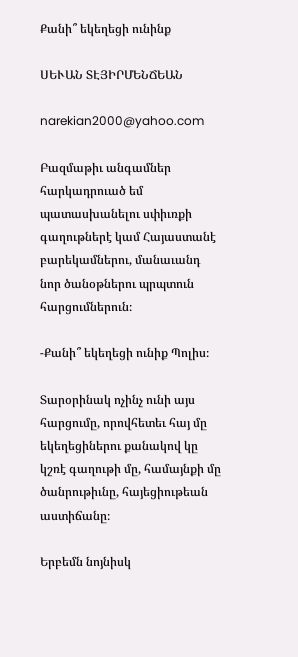Քանի՞ եկեղեցի ունինք

ՍԵՒԱՆ ՏԷՅԻՐՄԵՆՃԵԱՆ

narekian2000@yahoo.com

Բազմաթիւ անգամներ հարկադրուած եմ պատասխանելու սփիւռքի գաղութներէ կամ Հայաստանէ բարեկամներու, մանաւանդ նոր ծանօթներու պրպտուն հարցումներուն։

-Քանի՞ եկեղեցի ունիք Պոլիս։

Տարօրինակ ոչինչ ունի այս հարցումը, որովհետեւ հայ մը եկեղեցիներու քանակով կը կշռէ գաղութի մը, համայնքի մը ծանրութիւնը, հայեցիութեան աստիճանը։

Երբեմն նոյնիսկ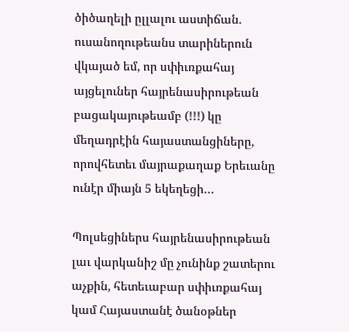ծիծաղելի ըլլալու աստիճան. ուսանողութեանս տարիներուն վկայած եմ, որ սփիւռքահայ այցելուներ հայրենասիրութեան բացակայութեամբ (!!!) կը մեղադրէին հայաստանցիները, որովհետեւ մայրաքաղաք Երեւանը ունէր միայն 5 եկեղեցի…

Պոլսեցիներս հայրենասիրութեան լաւ վարկանիշ մը չունինք շատերու աչքին, հետեւաբար սփիւռքահայ կամ Հայաստանէ ծանօթներ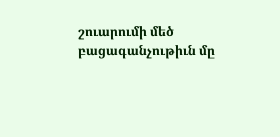շուարումի մեծ բացագանչութիւն մը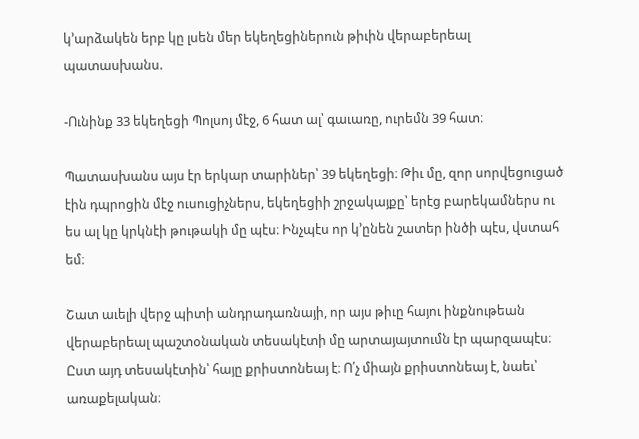կ՚արձակեն երբ կը լսեն մեր եկեղեցիներուն թիւին վերաբերեալ պատասխանս.

-Ունինք 33 եկեղեցի Պոլսոյ մէջ, 6 հատ ալ՝ գաւառը, ուրեմն 39 հատ։

Պատասխանս այս էր երկար տարիներ՝ 39 եկեղեցի։ Թիւ մը, զոր սորվեցուցած էին դպրոցին մէջ ուսուցիչներս, եկեղեցիի շրջակայքը՝ երէց բարեկամներս ու ես ալ կը կրկնէի թութակի մը պէս։ Ինչպէս որ կ՚ընեն շատեր ինծի պէս, վստահ եմ։

Շատ աւելի վերջ պիտի անդրադառնայի, որ այս թիւը հայու ինքնութեան վերաբերեալ պաշտօնական տեսակէտի մը արտայայտումն էր պարզապէս։ Ըստ այդ տեսակէտին՝ հայը քրիստոնեայ է։ Ո՛չ միայն քրիստոնեայ է, նաեւ՝ առաքելական։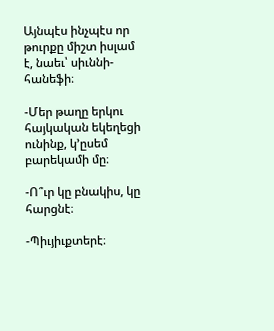Այնպէս ինչպէս որ թուրքը միշտ իսլամ է, նաեւ՝ սիւննի-հանեֆի։

-Մեր թաղը երկու հայկական եկեղեցի ունինք, կ՚ըսեմ բարեկամի մը։

-Ո՞ւր կը բնակիս, կը հարցնէ։

-Պիւյիւքտերէ։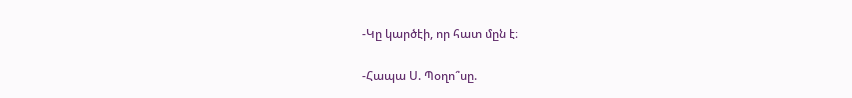-Կը կարծէի, որ հատ մըն է։

-Հապա Ս. Պօղո՞սը.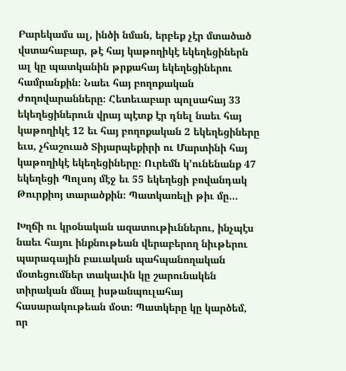Բարեկամս ալ, ինծի նման, երբեք չէր մտածած վստահաբար, թէ հայ կաթողիկէ եկեղեցիներն ալ կը պատկանին թրքահայ եկեղեցիներու համրանքին։ Նաեւ հայ բողոքական ժողովարանները։ Հետեւաբար պոլսահայ 33 եկեղեցիներուն վրայ պէտք էր դնել նաեւ հայ կաթողիկէ 12 եւ հայ բողոքական 2 եկեղեցիները եւս, չհաշուած Տիյարպեքիրի ու Մարտինի հայ կաթողիկէ եկեղեցիները։ Ուրեմն կ՚ունենանք 47 եկեղեցի Պոլսոյ մէջ եւ 55 եկեղեցի բովանդակ Թուրքիոյ տարածքին։ Պատկառելի թիւ մը…

Խղճի ու կրօնական ազատութիւններու, ինչպէս նաեւ հայու ինքնութեան վերաբերող նիւթերու պարագային բաւական պահպանողական մօտեցումներ տակաւին կը շարունակեն տիրական մնալ իսթանպուլահայ հասարակութեան մօտ։ Պատկերը կը կարծեմ, որ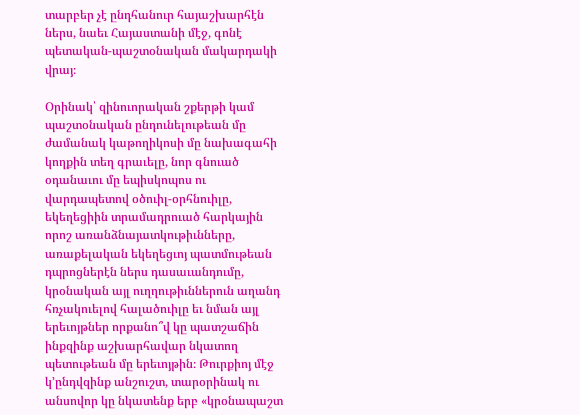տարբեր չէ ընդհանուր հայաշխարհէն ներս, նաեւ Հայաստանի մէջ, գոնէ պետական-պաշտօնական մակարդակի վրայ։

Օրինակ՝ զինուորական շքերթի կամ պաշտօնական ընդունելութեան մը ժամանակ կաթողիկոսի մը նախագահի կողքին տեղ գրաւելը, նոր գնուած օդանաւու մը եպիսկոպոս ու վարդապետով օծուիլ-օրհնուիլը, եկեղեցիին տրամադրուած հարկային որոշ առանձնայատկութիւնները, առաքելական եկեղեցւոյ պատմութեան դպրոցներէն ներս դասաւանդումը, կրօնական այլ ուղղութիւններուն աղանդ հռչակուելով հալածուիլը եւ նման այլ երեւոյթներ որքանո՞վ կը պատշաճին ինքզինք աշխարհավար նկատող պետութեան մը երեւոյթին։ Թուրքիոյ մէջ կ՚ընդվզինք անշուշտ, տարօրինակ ու անսովոր կը նկատենք երբ «կրօնապաշտ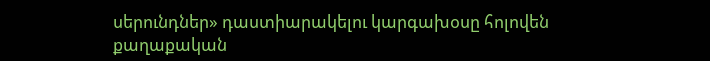սերունդներ» դաստիարակելու կարգախօսը հոլովեն քաղաքական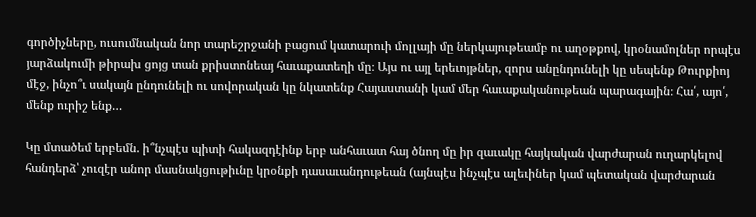գործիչները, ուսումնական նոր տարեշրջանի բացում կատարուի մոլլայի մը ներկայութեամբ ու աղօթքով, կրօնամոլներ որպէս յարձակումի թիրախ ցոյց տան քրիստոնեայ հաւաքատեղի մը։ Այս ու այլ երեւոյթներ, զորս անընդունելի կը սեպենք Թուրքիոյ մէջ, ինչո՞ւ սակայն ընդունելի ու սովորական կը նկատենք Հայաստանի կամ մեր հաւաքականութեան պարագային։ Հա՛, այո՛, մենք ուրիշ ենք…

Կը մտածեմ երբեմն. ի՞նչպէս պիտի հակազդէինք երբ անհաւատ հայ ծնող մը իր զաւակը հայկական վարժարան ուղարկելով հանդերձ՝ չուզէր անոր մասնակցութիւնը կրօնքի դասաւանդութեան (այնպէս ինչպէս ալեւիներ կամ պետական վարժարան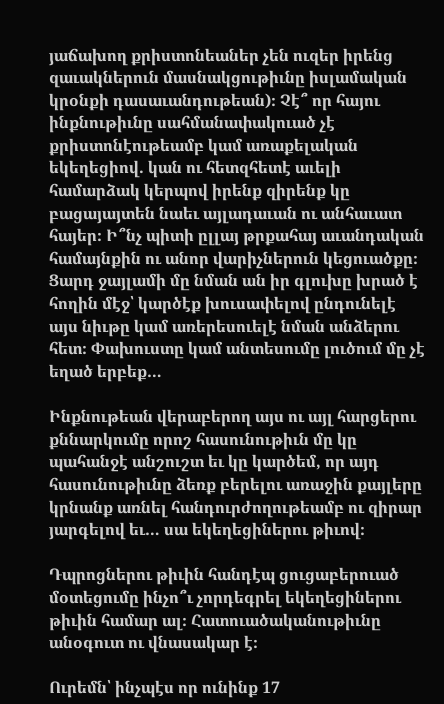յաճախող քրիստոնեաներ չեն ուզեր իրենց զաւակներուն մասնակցութիւնը իսլամական կրօնքի դասաւանդութեան)։ Չէ՞ որ հայու ինքնութիւնը սահմանափակուած չէ քրիստոնէութեամբ կամ առաքելական եկեղեցիով. կան ու հետզհետէ աւելի համարձակ կերպով իրենք զիրենք կը բացայայտեն նաեւ այլադաւան ու անհաւատ հայեր։ Ի՞նչ պիտի ըլլայ թրքահայ աւանդական համայնքին ու անոր վարիչներուն կեցուածքը։ Ցարդ ջայլամի մը նման ան իր գլուխը խրած է հողին մէջ՝ կարծէք խուսափելով ընդունելէ այս նիւթը կամ առերեսուելէ նման անձերու հետ։ Փախուստը կամ անտեսումը լուծում մը չէ եղած երբեք…

Ինքնութեան վերաբերող այս ու այլ հարցերու քննարկումը որոշ հասունութիւն մը կը պահանջէ անշուշտ եւ կը կարծեմ, որ այդ հասունութիւնը ձեռք բերելու առաջին քայլերը կրնանք առնել հանդուրժողութեամբ ու զիրար յարգելով եւ… սա եկեղեցիներու թիւով։

Դպրոցներու թիւին հանդէպ ցուցաբերուած մօտեցումը ինչո՞ւ չորդեգրել եկեղեցիներու թիւին համար ալ։ Հատուածականութիւնը անօգուտ ու վնասակար է։

Ուրեմն՝ ինչպէս որ ունինք 17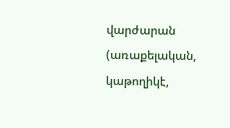վարժարան (առաքելական, կաթողիկէ,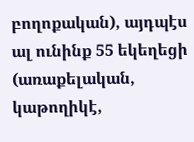բողոքական), այդպէս ալ ունինք 55 եկեղեցի (առաքելական, կաթողիկէ,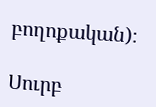բողոքական)։

Սուրբ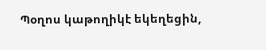Պօղոս կաթողիկէ եկեղեցին,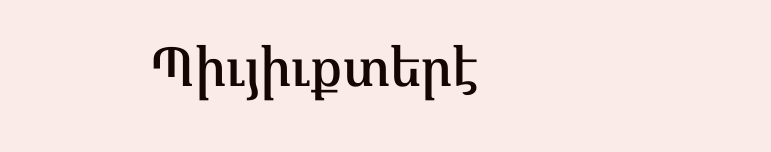Պիւյիւքտերէ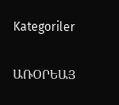Kategoriler

ԱՌՕՐԵԱՅ